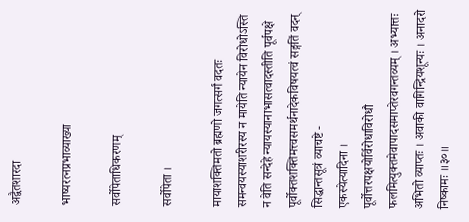अद्वैतशारदा

भाष्यरत्नप्रभाव्याख्या

सर्वोपेताधिकरणम्

सर्वोपेता ।

मायाशक्तिमतो ब्रह्मणो जगत्सर्गं वदतः समन्वयस्याशरीरस्य न मायेति न्यायेन विरोधोऽस्ति न वेति सन्देहे न्यायस्यानाभासत्वादस्तीति पूर्वपक्षे पूर्वोक्तशक्तिमत्त्वसमर्थनादेकविषयत्वं सङ्गतिं वदन् सिद्धान्तसूत्रं व्याचष्टे -
एकस्येत्यादिना ।
पूर्वोत्तरपक्षयोर्विरोधाविरोधौ फलमित्युक्तमेवापादसमाप्तेरवगन्तव्यम् । अभ्यात्तः अभितो व्याप्तः । अवाकी वागिन्द्रियशून्यः । अनादरो निष्कामः ॥३०॥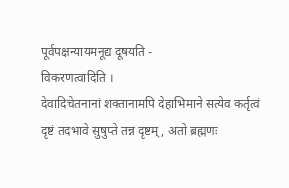पूर्वपक्षन्यायमनूद्य दूषयति -
विकरणत्वादिति ।
देवादिचेतनानां शक्तानामपि देहाभिमाने सत्येव कर्तृत्वं दृष्टं तदभावे सुषुप्ते तन्न दृष्टम् , अतो ब्रह्मणः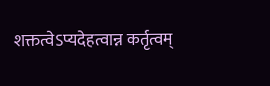शक्तत्वेऽप्यदेहत्वान्न कर्तृत्वम्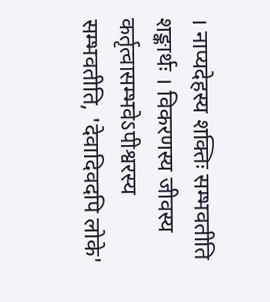। नाप्यदेहस्य शक्तिः सम्भवतीति शङ्कार्थः । विकरणस्य जीवस्य कर्तृत्वासम्भवेऽपीश्वरस्य सम्भवतीति, 'देवादिवदपि लोके'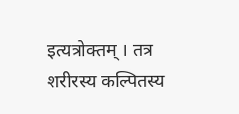इत्यत्रोक्तम् । तत्र शरीरस्य कल्पितस्य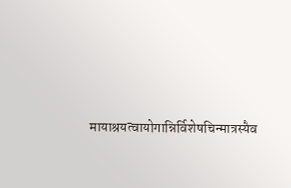मायाश्रयत्वायोगान्निर्विशेषचिन्मात्रस्यैव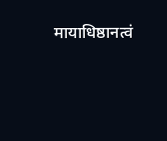मायाधिष्ठानत्वं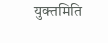युक्तमिति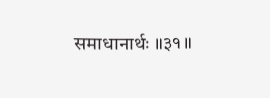समाधानार्थः ॥३१॥